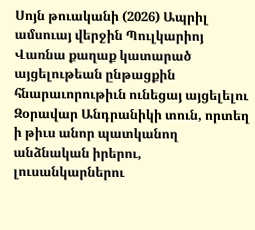Սոյն թուականի (2026) Ապրիլ ամսուայ վերջին Պուլկարիոյ Վառնա քաղաք կատարած այցելութեան ընթացքին հնարաւորութիւն ունեցայ այցելելու Զօրավար Անդրանիկի տուն, որտեղ ի թիւս անոր պատկանող անձնական իրերու, լուսանկարներու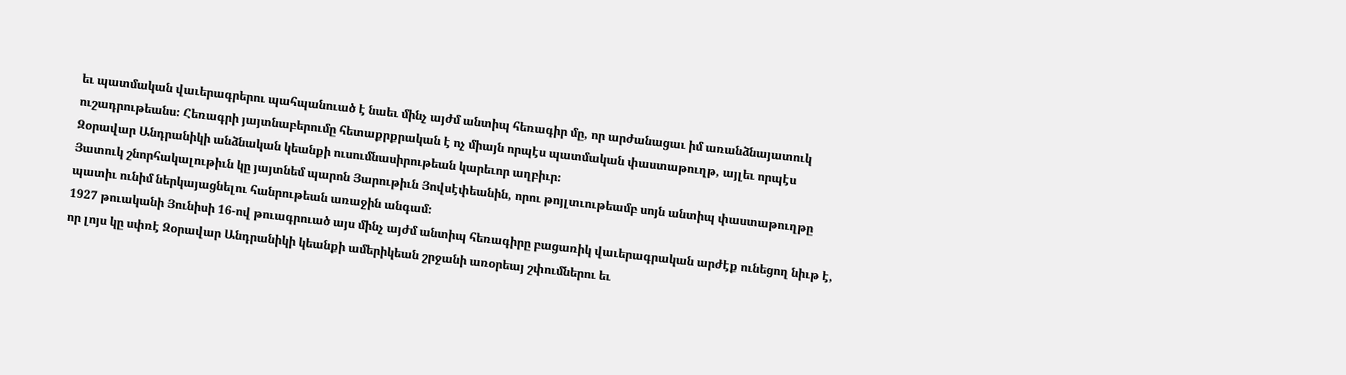եւ պատմական վաւերագրերու պահպանուած է նաեւ մինչ այժմ անտիպ հեռագիր մը, որ արժանացաւ իմ առանձնայատուկ ուշադրութեանս։ Հեռագրի յայտնաբերումը հետաքրքրական է ոչ միայն որպէս պատմական փաստաթուղթ, այլեւ որպէս Զօրավար Անդրանիկի անձնական կեանքի ուսումնասիրութեան կարեւոր աղբիւր։
Յատուկ շնորհակալութիւն կը յայտնեմ պարոն Յարութիւն Յովսէփեանին, որու թոյլտւութեամբ սոյն անտիպ փաստաթուղթը պատիւ ունիմ ներկայացնելու հանրութեան առաջին անգամ։
1927 թուականի Յունիսի 16-ով թուագրուած այս մինչ այժմ անտիպ հեռագիրը բացառիկ վաւերագրական արժէք ունեցող նիւթ է, որ լոյս կը սփռէ Զօրավար Անդրանիկի կեանքի ամերիկեան շրջանի առօրեայ շփումներու եւ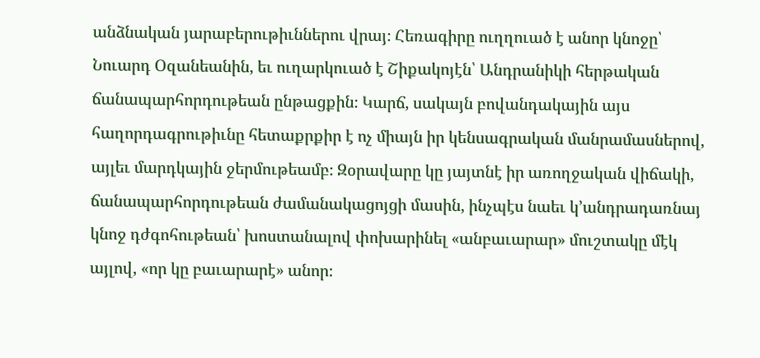անձնական յարաբերութիւններու վրայ։ Հեռագիրը ուղղուած է անոր կնոջը՝ Նուարդ Օզանեանին, եւ ուղարկուած է Շիքակոյէն՝ Անդրանիկի հերթական ճանապարհորդութեան ընթացքին։ Կարճ, սակայն բովանդակային այս հաղորդագրութիւնը հետաքրքիր է ոչ միայն իր կենսագրական մանրամասներով, այլեւ մարդկային ջերմութեամբ։ Զօրավարը կը յայտնէ իր առողջական վիճակի, ճանապարհորդութեան ժամանակացոյցի մասին, ինչպէս նաեւ կ՚անդրադառնայ կնոջ դժգոհութեան՝ խոստանալով փոխարինել «անբաւարար» մուշտակը մէկ այլով, «որ կը բաւարարէ» անոր։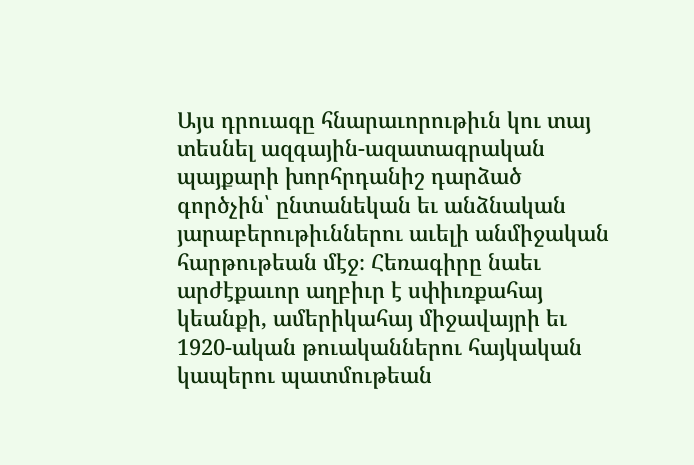Այս դրուագը հնարաւորութիւն կու տայ տեսնել ազգային-ազատագրական պայքարի խորհրդանիշ դարձած գործչին՝ ընտանեկան եւ անձնական յարաբերութիւններու աւելի անմիջական հարթութեան մէջ։ Հեռագիրը նաեւ արժէքաւոր աղբիւր է սփիւռքահայ կեանքի, ամերիկահայ միջավայրի եւ 1920-ական թուականներու հայկական կապերու պատմութեան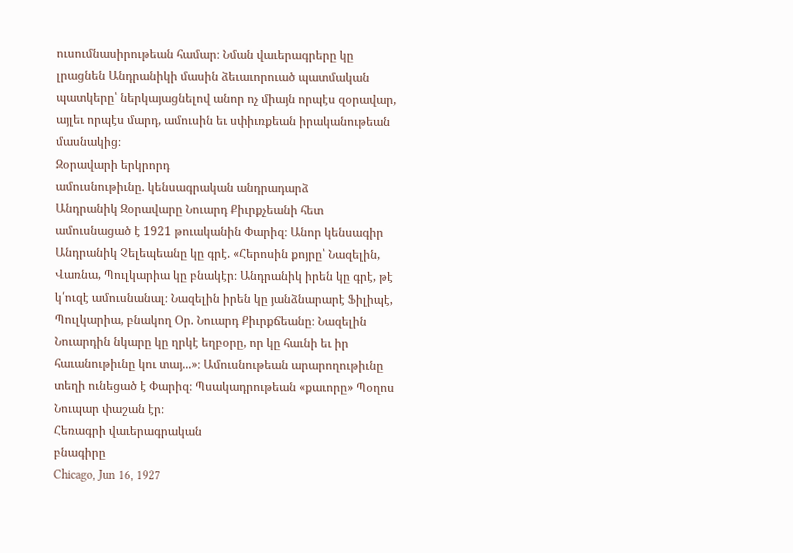ուսումնասիրութեան համար։ Նման վաւերագրերը կը լրացնեն Անդրանիկի մասին ձեւաւորուած պատմական պատկերը՝ ներկայացնելով անոր ոչ միայն որպէս զօրավար, այլեւ որպէս մարդ, ամուսին եւ սփիւռքեան իրականութեան մասնակից։
Զօրավարի երկրորդ
ամուսնութիւնը. կենսագրական անդրադարձ
Անդրանիկ Զօրավարը Նուարդ Քիւրքչեանի հետ ամուսնացած է 1921 թուականին Փարիզ։ Անոր կենսագիր Անդրանիկ Չելեպեանը կը գրէ. «Հերոսին քոյրը՝ Նազելին, Վառնա, Պուլկարիա կը բնակէր։ Անդրանիկ իրեն կը գրէ, թէ կ՛ուզէ ամուսնանալ։ Նազելին իրեն կը յանձնարարէ Ֆիլիպէ, Պուլկարիա, բնակող Օր. Նուարդ Քիւրքճեանը։ Նազելին Նուարդին նկարը կը ղրկէ եղբօրը, որ կը հաւնի եւ իր հաւանութիւնը կու տայ...»։ Ամուսնութեան արարողութիւնը տեղի ունեցած է Փարիզ։ Պսակադրութեան «քաւորը» Պօղոս Նուպար փաշան էր։
Հեռագրի վաւերագրական
բնագիրը
Chicago, Jun 16, 1927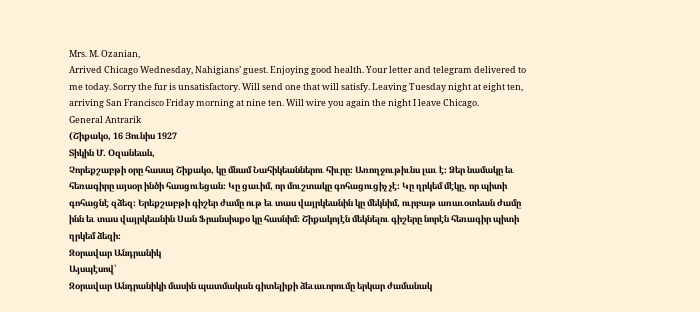Mrs. M. Ozanian,
Arrived Chicago Wednesday, Nahigians’ guest. Enjoying good health. Your letter and telegram delivered to me today. Sorry the fur is unsatisfactory. Will send one that will satisfy. Leaving Tuesday night at eight ten, arriving San Francisco Friday morning at nine ten. Will wire you again the night I leave Chicago.
General Antrarik
(Շիքակօ, 16 Յունիս 1927
Տիկին Մ. Օզանեան,
Չորեքշաբթի օրը հասայ Շիքակօ, կը մնամ Նահիկեաններու հիւրը։ Առողջութիւնս լաւ է։ Ձեր նամակը եւ հեռագիրը այսօր ինծի հասցուեցան։ Կը ցաւիմ, որ մուշտակը գոհացուցիչ չէ։ Կը ղրկեմ մէկը, որ պիտի գոհացնէ զձեզ։ Երեքշաբթի գիշեր ժամը ութ եւ տաս վայրկեանին կը մեկնիմ, ուրբաթ առաւօտեան ժամը ինն եւ տաս վայրկեանին Սան Ֆրանսիսքօ կը հասնիմ։ Շիքակոյէն մեկնելու գիշերը նորէն հեռագիր պիտի ղրկեմ ձեզի։
Զօրավար Անդրանիկ
Այսպէսով՝
Զօրավար Անդրանիկի մասին պատմական գիտելիքի ձեւաւորումը երկար ժամանակ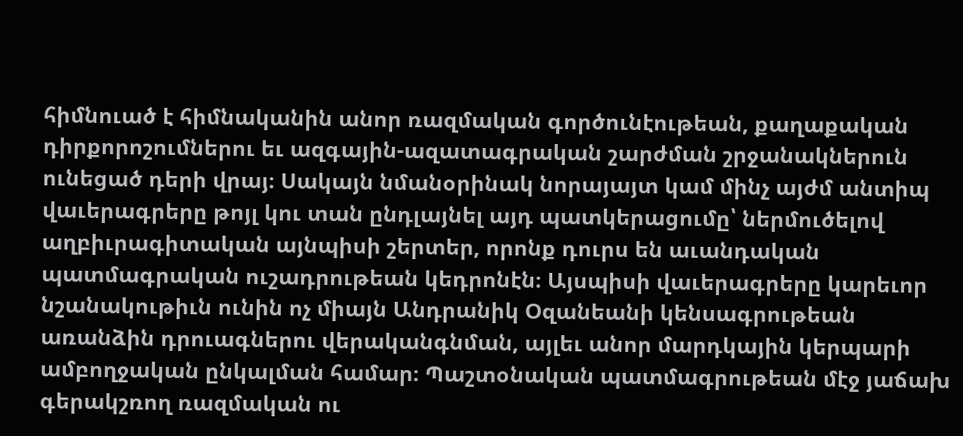հիմնուած է հիմնականին անոր ռազմական գործունէութեան, քաղաքական դիրքորոշումներու եւ ազգային-ազատագրական շարժման շրջանակներուն ունեցած դերի վրայ։ Սակայն նմանօրինակ նորայայտ կամ մինչ այժմ անտիպ վաւերագրերը թոյլ կու տան ընդլայնել այդ պատկերացումը՝ ներմուծելով աղբիւրագիտական այնպիսի շերտեր, որոնք դուրս են աւանդական պատմագրական ուշադրութեան կեդրոնէն։ Այսպիսի վաւերագրերը կարեւոր նշանակութիւն ունին ոչ միայն Անդրանիկ Օզանեանի կենսագրութեան առանձին դրուագներու վերականգնման, այլեւ անոր մարդկային կերպարի ամբողջական ընկալման համար։ Պաշտօնական պատմագրութեան մէջ յաճախ գերակշռող ռազմական ու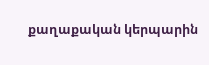քաղաքական կերպարին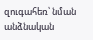զուգահեռ՝ նման անձնական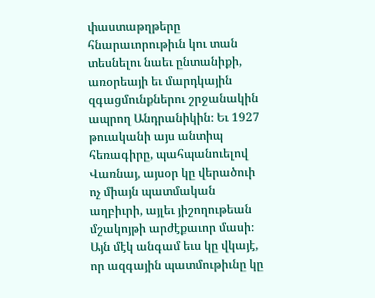փաստաթղթերը հնարաւորութիւն կու տան տեսնելու նաեւ ընտանիքի, առօրեայի եւ մարդկային զգացմունքներու շրջանակին ապրող Անդրանիկին։ Եւ 1927 թուականի այս անտիպ հեռագիրը, պահպանուելով Վառնայ, այսօր կը վերածուի ոչ միայն պատմական աղբիւրի, այլեւ յիշողութեան մշակոյթի արժէքաւոր մասի։ Այն մէկ անգամ եւս կը վկայէ, որ ազգային պատմութիւնը կը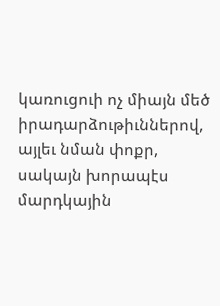կառուցուի ոչ միայն մեծ իրադարձութիւններով, այլեւ նման փոքր, սակայն խորապէս մարդկային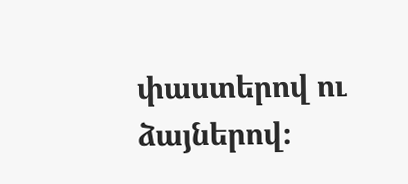փաստերով ու ձայներով։